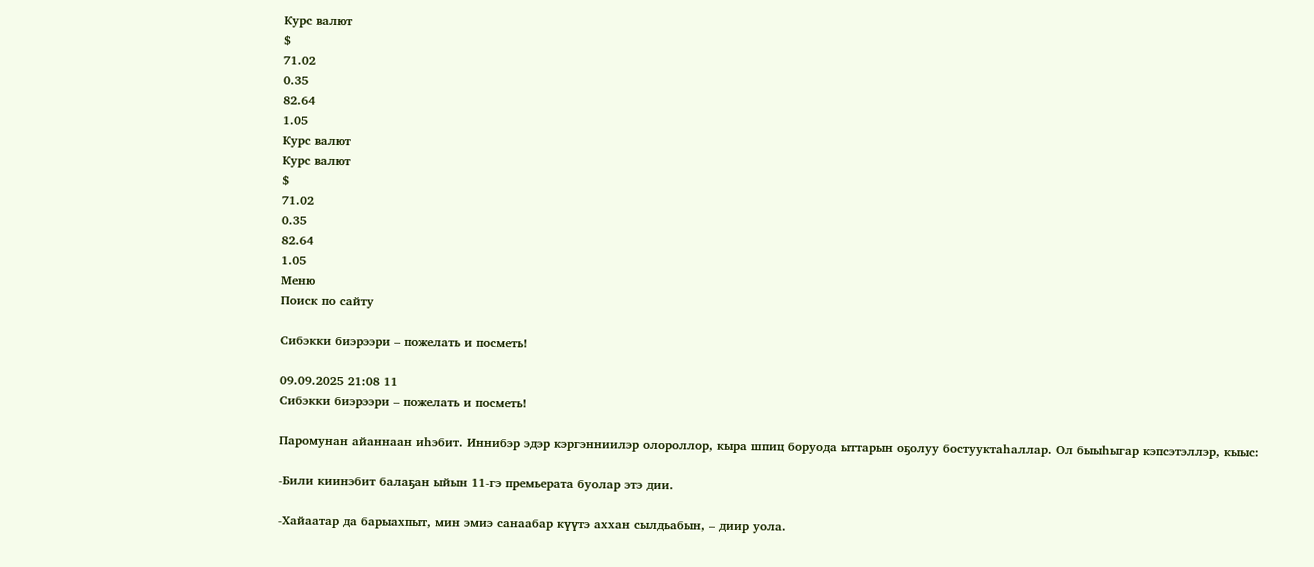Курс валют
$
71.02
0.35
82.64
1.05
Курс валют
Курс валют
$
71.02
0.35
82.64
1.05
Меню
Поиск по сайту

Сибэкки биэрээри – пожелать и посметь!

09.09.2025 21:08 11
Сибэкки биэрээри – пожелать и посметь!

Паромунан айаннаан иһэбит. Иннибэр эдэр кэргэнниилэр олороллор, кыра шпиц боруода ыттарын оҕолуу бостууктаһаллар. Ол быыһыгар кэпсэтэллэр, кыыс:

-Били киинэбит балаҕан ыйын 11-гэ премьерата буолар этэ дии.

-Хайаатар да барыахпыт, мин эмиэ санаабар күүтэ аххан сылдьабын, – диир уола.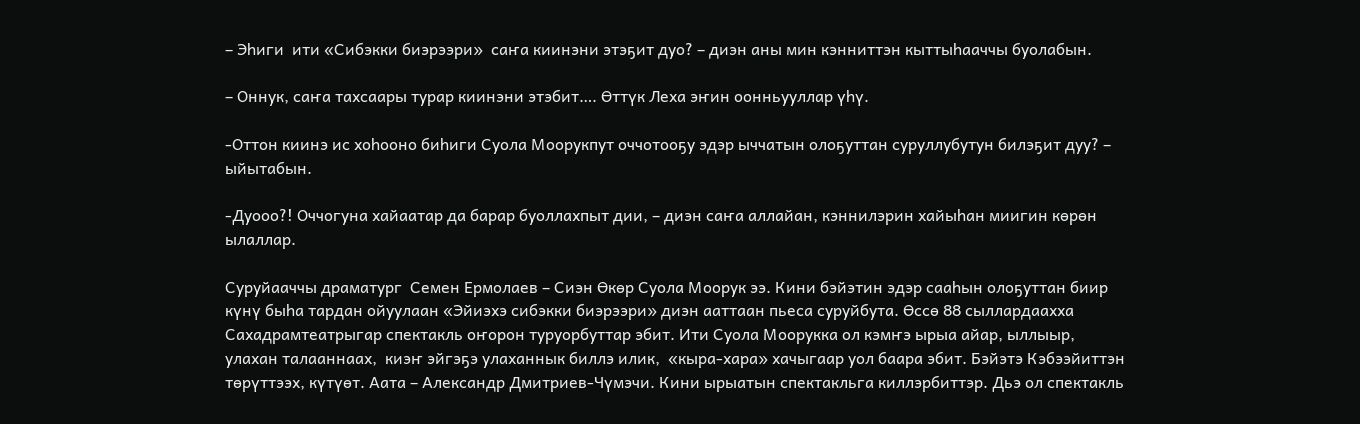– Эһиги  ити «Сибэкки биэрээри»  саҥа киинэни этэҕит дуо? – диэн аны мин кэнниттэн кыттыһааччы буолабын.

– Оннук, саҥа тахсаары турар киинэни этэбит…. Өттүк Леха эҥин оонньууллар үһү.

-Оттон киинэ ис хоһооно биһиги Суола Моорукпут оччотооҕу эдэр ыччатын олоҕуттан суруллубутун билэҕит дуу? – ыйытабын.

-Дуооо?! Оччогуна хайаатар да барар буоллахпыт дии, – диэн саҥа аллайан, кэннилэрин хайыһан миигин көрөн ылаллар.

Суруйааччы драматург  Семен Ермолаев – Сиэн Өкөр Суола Моорук ээ. Кини бэйэтин эдэр сааһын олоҕуттан биир күнү быһа тардан ойуулаан «Эйиэхэ сибэкки биэрээри» диэн ааттаан пьеса суруйбута. Өссө 88 сыллардаахха Сахадрамтеатрыгар спектакль оҥорон туруорбуттар эбит. Ити Суола Моорукка ол кэмҥэ ырыа айар, ыллыыр, улахан талааннаах,  киэҥ эйгэҕэ улаханнык биллэ илик,  «кыра-хара» хачыгаар уол баара эбит. Бэйэтэ Кэбээйиттэн төрүттээх, күтүөт. Аата – Александр Дмитриев-Чүмэчи. Кини ырыатын спектакльга киллэрбиттэр. Дьэ ол спектакль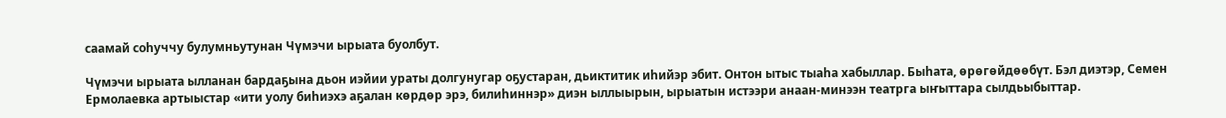саамай соһуччу булумньутунан Чүмэчи ырыата буолбут.

Чүмэчи ырыата ылланан бардаҕына дьон иэйии ураты долгунугар оҕустаран, дьиктитик иһийэр эбит. Онтон ытыс тыаһа хабыллар. Быһата, өрөгөйдөөбүт. Бэл диэтэр, Семен Ермолаевка артыыстар «ити уолу биһиэхэ аҕалан көрдөр эрэ, билиһиннэр» диэн ыллыырын, ырыатын истээри анаан-минээн театрга ыҥыттара сылдьыбыттар.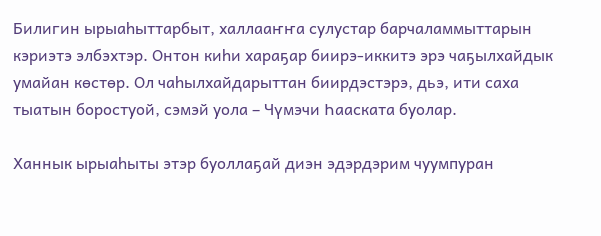Билигин ырыаһыттарбыт, халлааҥҥа сулустар барчаламмыттарын кэриэтэ элбэхтэр. Онтон киһи хараҕар биирэ-иккитэ эрэ чаҕылхайдык умайан көстөр. Ол чаһылхайдарыттан биирдэстэрэ, дьэ, ити саха тыатын боростуой, сэмэй уола – Чүмэчи Һааската буолар.

Ханнык ырыаһыты этэр буоллаҕай диэн эдэрдэрим чуумпуран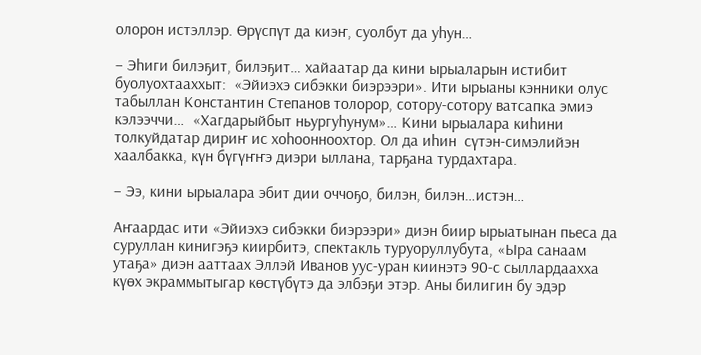олорон истэллэр. Өрүспүт да киэҥ, суолбут да уһун…

– Эһиги билэҕит, билэҕит… хайаатар да кини ырыаларын истибит буолуохтааххыт:  «Эйиэхэ сибэкки биэрээри». Ити ырыаны кэнники олус табыллан Константин Степанов толорор, сотору-сотору ватсапка эмиэ кэлээччи…  «Хагдарыйбыт ньургуһунум»… Кини ырыалара киһини толкуйдатар дириҥ ис хоһоонноохтор. Ол да иһин  сүтэн-симэлийэн хаалбакка, күн бүгүҥҥэ диэри ыллана, тарҕана турдахтара.

– Ээ, кини ырыалара эбит дии оччоҕо, билэн, билэн…истэн…

Аҥаардас ити «Эйиэхэ сибэкки биэрээри» диэн биир ырыатынан пьеса да суруллан кинигэҕэ киирбитэ, спектакль туруоруллубута, «Ыра санаам утаҕа» диэн ааттаах Эллэй Иванов уус-уран киинэтэ 90-с сыллардаахха күөх экраммытыгар көстүбүтэ да элбэҕи этэр. Аны билигин бу эдэр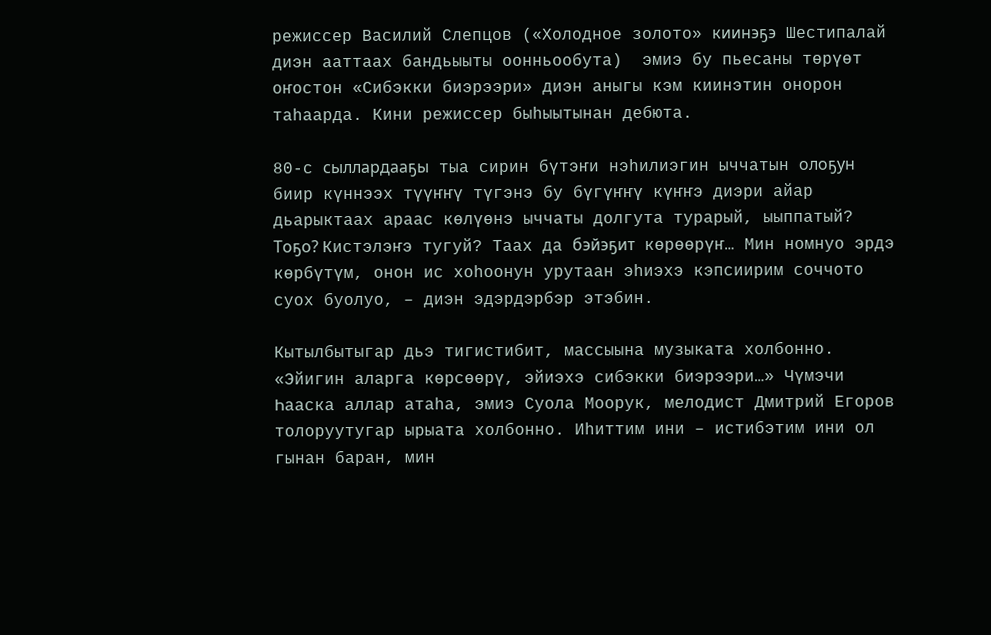режиссер Василий Слепцов («Холодное золото» киинэҕэ Шестипалай диэн ааттаах бандьыыты оонньообута)  эмиэ бу пьесаны төрүөт оҥостон «Сибэкки биэрээри» диэн аныгы кэм киинэтин онорон таһаарда. Кини режиссер быһыытынан дебюта.

80-с сыллардааҕы тыа сирин бүтэҥи нэһилиэгин ыччатын олоҕун биир күннээх түүҥҥү түгэнэ бу бүгүҥҥү күҥҥэ диэри айар дьарыктаах араас көлүөнэ ыччаты долгута турарый, ыыппатый? Тоҕо? Кистэлэҥэ тугуй? Таах да бэйэҕит көрөөрүҥ… Мин номнуо эрдэ көрбүтүм, онон ис хоһоонун урутаан эһиэхэ кэпсиирим соччото суох буолуо, – диэн эдэрдэрбэр этэбин.

Кытылбытыгар дьэ тигистибит, массыына музыката холбонно. «Эйигин аларга көрсөөрү, эйиэхэ сибэкки биэрээри…» Чүмэчи Һааска аллар атаһа, эмиэ Суола Моорук, мелодист Дмитрий Егоров толоруутугар ырыата холбонно. Иһиттим ини – истибэтим ини ол гынан баран, мин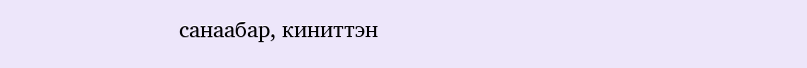санаабар, киниттэн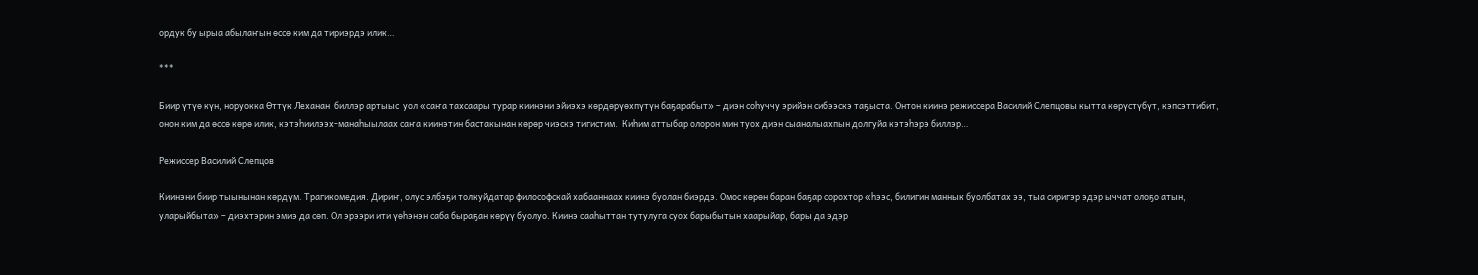ордук бу ырыа абылаҥын өссө ким да тириэрдэ илик…

***

Биир үтүө күн, норуокка Өттүк Леханан  биллэр артыыс  уол «саҥа тахсаары турар киинэни эйиэхэ көрдөрүөхпүтүн баҕарабыт» – диэн соһуччу эрийэн сибээскэ таҕыста. Онтон киинэ режиссера Василий Слепцовы кытта көрүстүбүт, кэпсэттибит, онон ким да өссө көрө илик, кэтэһиилээх-манаһыылаах саҥа киинэтин бастакынан көрөр чиэскэ тигистим.  Киһим аттыбар олорон мин туох диэн сыаналыахпын долгуйа кэтэһэрэ биллэр…

Режиссер Василий Слепцов

Киинэни биир тыынынан көрдүм. Трагикомедия. Дириҥ, олус элбэҕи толкуйдатар философскай хабааннаах киинэ буолан биэрдэ. Омос көрөн баран баҕар сорохтор «һээс, билигин маннык буолбатах ээ, тыа сиригэр эдэр ыччат олоҕо атын, уларыйбыта» – диэхтэрин эмиэ да сөп. Ол эрээри ити үөһэнэн саба быраҕан көрүү буолуо. Киинэ сааһыттан тутулуга суох барыбытын хаарыйар, бары да эдэр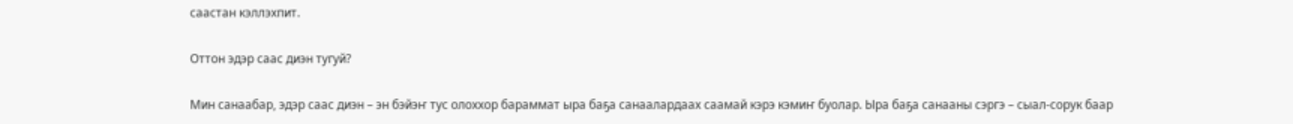саастан кэллэхпит.

Оттон эдэр саас диэн тугуй?

Мин санаабар, эдэр саас диэн – эн бэйэҥ тус олоххор бараммат ыра баҕа санаалардаах саамай кэрэ кэмиҥ буолар. Ыра баҕа санааны сэргэ – сыал-сорук баар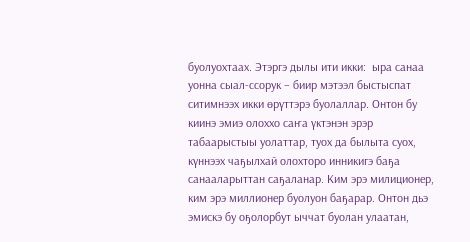буолуохтаах. Этэргэ дылы ити икки:  ыра санаа уонна сыал-ссорук – биир мэтээл быстыспат ситимнээх икки өрүттэрэ буолаллар. Онтон бу киинэ эмиэ олоххо саҥа үктэнэн эрэр табаарыстыы уолаттар, туох да былыта суох, күннээх чаҕылхай олохторо инникигэ баҕа санааларыттан саҕаланар. Ким эрэ милиционер, ким эрэ миллионер буолуон баҕарар. Онтон дьэ эмискэ бу оҕолорбут ыччат буолан улаатан,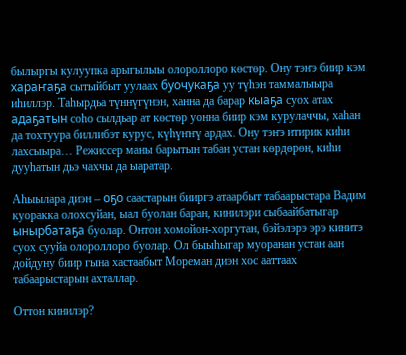былыргы кулуупка арыгылыы олороллоро көстөр. Ону тэҥэ биир кэм хараҥаҕа сытыйбыт уулаах буочукаҕа уу түһэн таммалыыра иһиллэр. Таһырдьа түннүгүнэн, ханна да барар кыаҕа суох атах адаҕатын соһо сылдьар ат көстөр уонна биир кэм курулаччы, хаһан да тохтуура биллибэт курус, күһүҥҥү ардах. Ону тэҥэ итирик киһи лахсыыра… Режиссер маны барытын табан устан көрдөрөн, киһи дууһатын дьэ чахчы да ыаратар.

Аһыылара диэн – оҕо саастарын бииргэ атаарбыт табаарыстара Вадим куоракка олохсуйан, ыал буолан баран, кинилэри сыбаайбатыгар ынырбатаҕа буолар. Онтон хомойон-хоргутан, бэйэлэрэ эрэ кинитэ суох сууйа олороллоро буолар. Ол быыһыгар муоранан устан аан дойдуну биир гына хастаабыт Мореман диэн хос ааттаах табаарыстарын ахталлар.

Оттон кинилэр?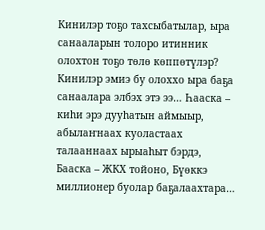Кинилэр тоҕо тахсыбатылар, ыра санааларын толоро итинник олохтон тоҕо төлө көппөтүлэр? Кинилэр эмиэ бу олоххо ыра баҕа санаалара элбэх этэ ээ… Һааска – киһи эрэ дууһатын аймыыр, абылаҥнаах куоластаах талааннаах ырыаһыт бэрдэ,  Бааска – ЖКХ тойоно, Бүөккэ миллионер буолар баҕалаахтара…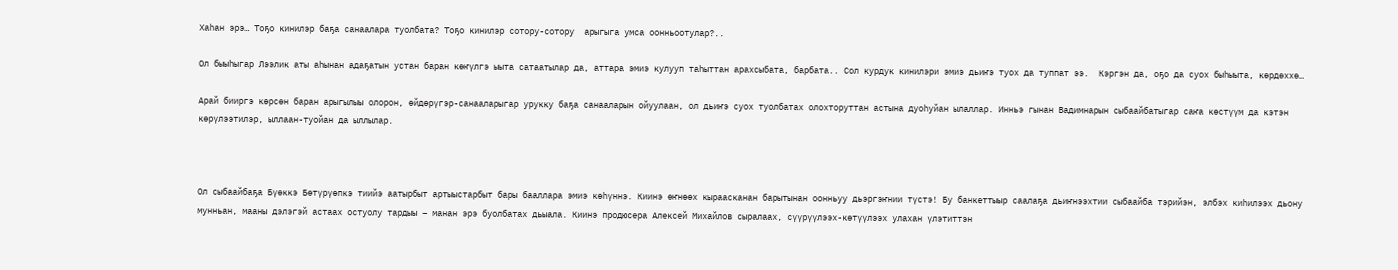Хаһан эрэ… Тоҕо кинилэр баҕа санаалара туолбата? Тоҕо кинилэр сотору-сотору  арыгыга умса оонньоотулар?..

Ол быыһыгар Лээлик аты аһынан адаҕатын устан баран көҥүлгэ ыыта сатаатылар да, аттара эмиэ кулууп таһыттан арахсыбата, барбата.. Сол курдук кинилэри эмиэ дьиҥэ туох да туппат ээ.  Кэргэн да, оҕо да суох быһыыта, көрдөххө…

Арай бииргэ көрсөн баран арыгылыы олорон, өйдөрүгэр-санааларыгар урукку баҕа санааларын ойуулаан, ол дьиҥэ суох туолбатах олохторуттан астына дуоһуйан ылаллар. Инньэ гынан Вадимнарын сыбаайбатыгар саҥа көстүүм да кэтэн көрүлээтилэр, ыллаан-туойан да ыллылар.



Ол сыбаайбаҕа Бүөккэ Бөтүрүөпкэ тиийэ аатырбыт артыыстарбыт бары бааллара эмиэ көһүннэ. Киинэ өҥнөөх кыраасканан барытынан оонньуу дьэргэҥнии түстэ! Бу банкеттыыр саалаҕа дьиҥнээхтии сыбаайба тэрийэн, элбэх киһилээх дьону мунньан, мааны дэлэгэй астаах остуолу тардыы – манан эрэ буолбатах дьыала. Киинэ продюсера Алексей Михайлов сыралаах, сүүрүүлээх-көтүүлээх улахан үлэтиттэн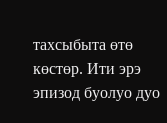тахсыбыта өтө көстөр. Ити эрэ эпизод буолуо дуо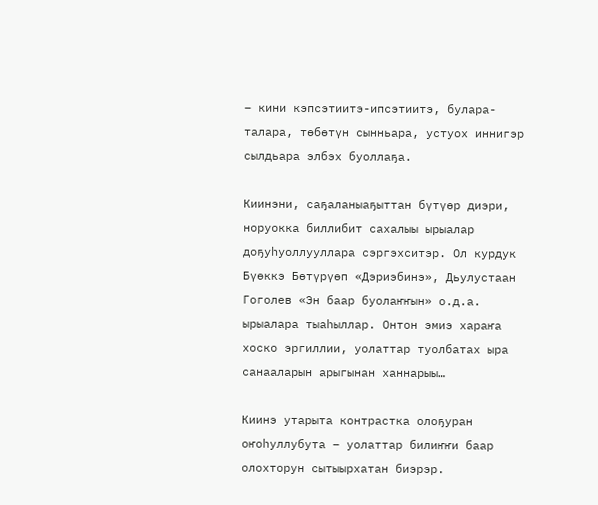– кини кэпсэтиитэ-ипсэтиитэ, булара-талара, төбөтүн сынньара, устуох иннигэр сылдьара элбэх буоллаҕа.

Киинэни, саҕаланыаҕыттан бүтүөр диэри, норуокка биллибит сахалыы ырыалар доҕуһуоллууллара сэргэхситэр. Ол курдук Бүөккэ Бөтүрүөп «Дэриэбинэ», Дьулустаан Гоголев «Эн баар буолаҥҥын» о.д.а. ырыалара тыаһыллар. Онтон эмиэ хараҥа хоско эргиллии, уолаттар туолбатах ыра санааларын арыгынан ханнарыы…

Киинэ утарыта контрастка олоҕуран оҥоһуллубута – уолаттар билиҥҥи баар олохторун сытыырхатан биэрэр.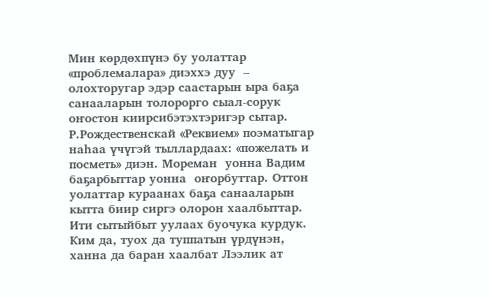Мин көрдөхпүнэ бу уолаттар «проблемалара» диэххэ дуу  –  олохторугар эдэр саастарын ыра баҕа санааларын толорорго сыал-сорук оҥостон киирсибэтэхтэригэр сытар.  Р.Рождественскай «Реквием» поэматыгар наһаа үчүгэй тыллардаах: «пожелать и посметь» диэн. Мореман  уонна Вадим баҕарбыттар уонна  оҥорбуттар. Оттон уолаттар кураанах баҕа санааларын кытта биир сиргэ олорон хаалбыттар. Ити сытыйбыт уулаах буочука курдук. Ким да, туох да туппатын үрдүнэн, ханна да баран хаалбат Лээлик ат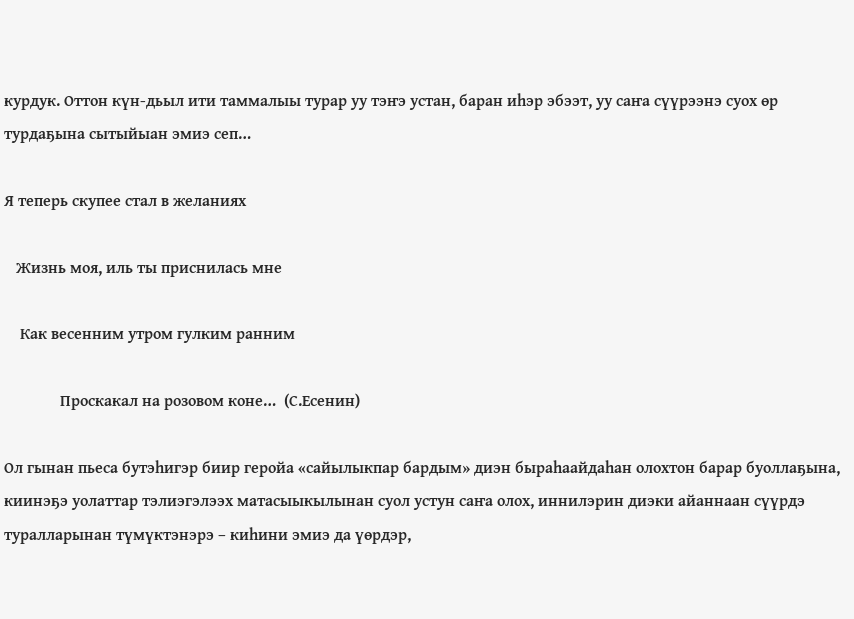курдук. Оттон күн-дьыл ити таммалыы турар уу тэҥэ устан, баран иһэр эбээт, уу саҥа сүүрээнэ суох өр турдаҕына сытыйыан эмиэ сеп…

Я теперь скупее стал в желаниях

   Жизнь моя, иль ты приснилась мне

    Как весенним утром гулким ранним

              Проскакал на розовом коне…  (С.Есенин)

Ол гынан пьеса бутэһигэр биир геройа «сайылыкпар бардым» диэн быраһаайдаһан олохтон барар буоллаҕына, киинэҕэ уолаттар тэлиэгэлээх матасыыкылынан суол устун саҥа олох, иннилэрин диэки айаннаан сүүрдэ туралларынан түмүктэнэрэ – киһини эмиэ да үөрдэр,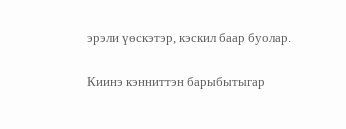эрэли үөскэтэр, кэскил баар буолар.

Киинэ кэнниттэн барыбытыгар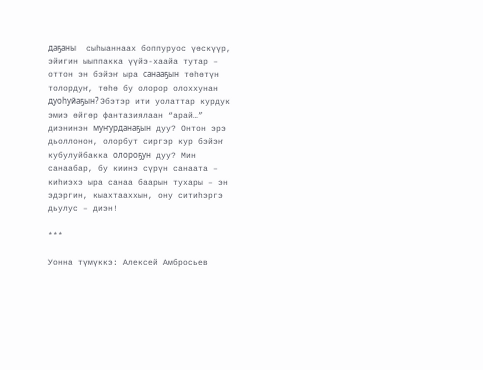даҕаны  сыһыаннаах боппуруос үөскүүр, эйигин ыыппакка үүйэ-хаайа тутар – оттон эн бэйэҥ ыра санааҕын төһөтүн толордуҥ, төһө бу олорор олоххунан дуоһуйаҕын? Эбэтэр ити уолаттар курдук эмиэ өйгөр фантазиялаан “арай…”  диэнинэн муҥурданаҕын дуу? Онтон эрэ дьоллонон, олорбут сиргэр кур бэйэҥ кубулуйбакка олороҕун дуу? Мин санаабар, бу киинэ сүрүн санаата – киһиэхэ ыра санаа баарын тухары – эн эдэргин, кыахтааххын, ону ситиһэргэ дьулус – диэн!

***

Уонна түмүккэ: Алексей Амбросьев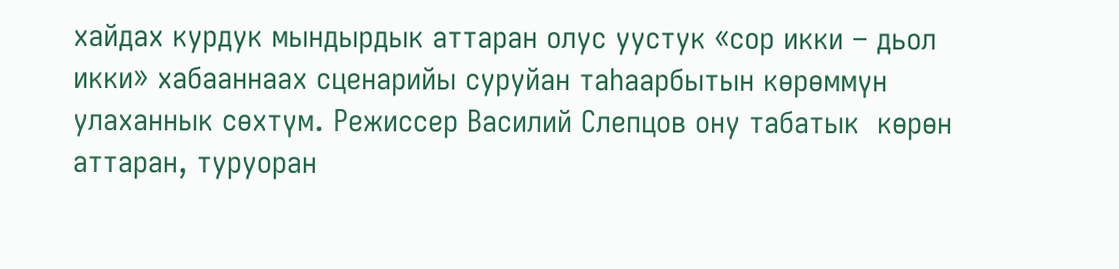хайдах курдук мындырдык аттаран олус уустук «сор икки – дьол икки» хабааннаах сценарийы суруйан таһаарбытын көрөммүн улаханнык сөхтүм. Режиссер Василий Слепцов ону табатык  көрөн аттаран, туруоран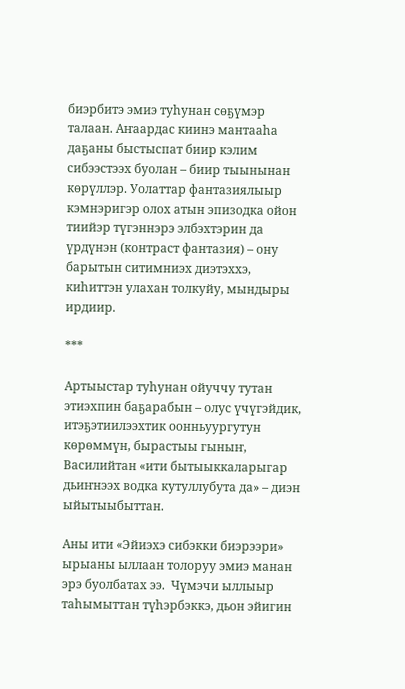биэрбитэ эмиэ туһунан сөҕүмэр талаан. Аҥаардас киинэ мантааһа даҕаны быстыспат биир кэлим сибээстээх буолан – биир тыынынан көрүллэр. Уолаттар фантазиялыыр кэмнэригэр олох атын эпизодка ойон тиийэр түгэннэрэ элбэхтэрин да үрдүнэн (контраст фантазия) – ону барытын ситимниэх диэтэххэ, киһиттэн улахан толкуйу, мындыры ирдиир.

***

Артыыстар туһунан ойуччу тутан этиэхпин баҕарабын – олус үчүгэйдик, итэҕэтиилээхтик оонньуургутун көрөммүн, бырастыы гыныҥ, Василийтан «ити бытыыккаларыгар дьиҥнээх водка кутуллубута да» – диэн ыйытыыбыттан.

Аны ити «Эйиэхэ сибэкки биэрээри» ырыаны ыллаан толоруу эмиэ манан эрэ буолбатах ээ.  Чүмэчи ыллыыр таһымыттан түһэрбэккэ, дьон эйигин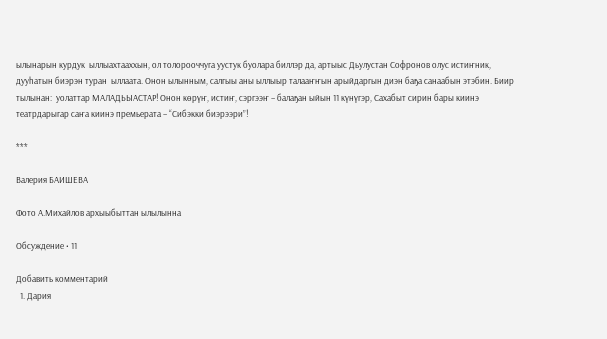ылынарын курдук  ыллыахтааххын, ол толорооччуга уустук буолара биллэр да, артыыс Дьулустан Софронов олус истиҥник, дууһатын биэрэн туран  ыллаата. Онон ылынным, салгыы аны ыллыыр талааҥҥын арыйдаргын диэн баҕа санаабын этэбин. Биир тылынан:  уолаттар МАЛАДЬЫАСТАР! Онон көрүҥ, истиҥ, сэргээҥ – балаҕан ыйын 11 күнүгэр, Сахабыт сирин бары киинэ театрдарыгар саҥа киинэ премьерата – “Сибэкки биэрээри”!

***

Валерия БАИШЕВА

Фото А.Михайлов архыыбыттан ылылынна

Обсуждение • 11

Добавить комментарий
  1. Дария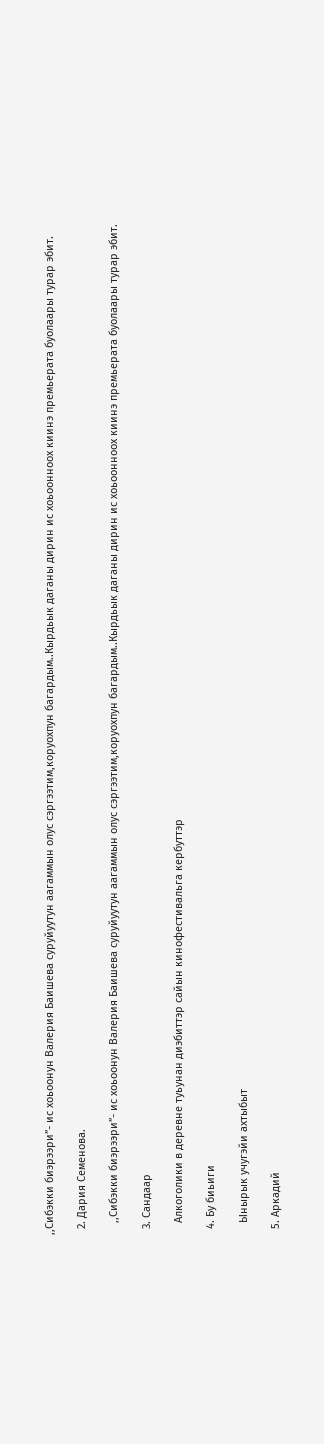,,Сибэкки биэрээри”- ис хоьоонун Валерия Баишева суруйуутун аагаммын олус сэргээтим,коруохпун багардым..Кырдьык даганы дирин ис хоьоонноох киинэ премьерата буолаары турар эбит.

  2. Дария Семенова.

    ,,Сибэкки биэрээри”- ис хоьоонун Валерия Баишева суруйуутун аагаммын олус сэргээтим,коруохпун багардым..Кырдьык даганы дирин ис хоьоонноох киинэ премьерата буолаары турар эбит.

  3. Сандаар

    Алкоголики в деревне туьунан диэбиттэр сайын кинофестивальга кербуттэр

  4. Бу биьиги

    Ынырык учугэйи ахтыбыт

  5. Аркадий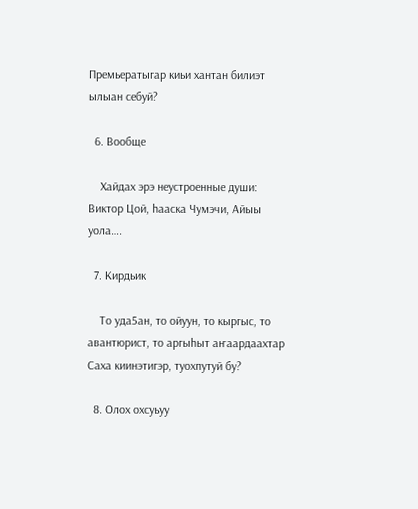Премьератыгар киьи хантан билиэт ылыан себуй?

  6. Вообще

    Хайдах эрэ неустроенные души: Виктор Цой, hааска Чумэчи, Айыы уола….

  7. Кирдьик

    То уда5ан, то ойуун, то кыргыс, то авантюрист, то аргыhыт аҥаардаахтар Саха киинэтигэр, туохпутуй бу?

  8. Олох охсуьуу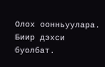Олох оонньуулара. Биир дэхси буолбат.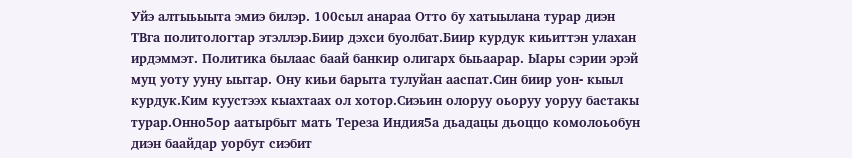Уйэ алтыьыыта эмиэ билэр. 100сыл анараа Отто бу хатыылана турар диэн ТВга политологтар этэллэр.Биир дэхси буолбат.Биир курдук киьиттэн улахан ирдэммэт. Политика былаас баай банкир олигарх быьаарар. Ыары сэрии эрэй муц уоту ууну ыытар. Ону киьи барыта тулуйан ааспат.Син биир уон- кыыл курдук.Ким куустээх кыахтаах ол хотор.Сиэьин олоруу оьоруу уоруу бастакы турар.Онно5ор аатырбыт мать Тереза Индия5а дьадацы дьоццо комолоьобун диэн баайдар уорбут сиэбит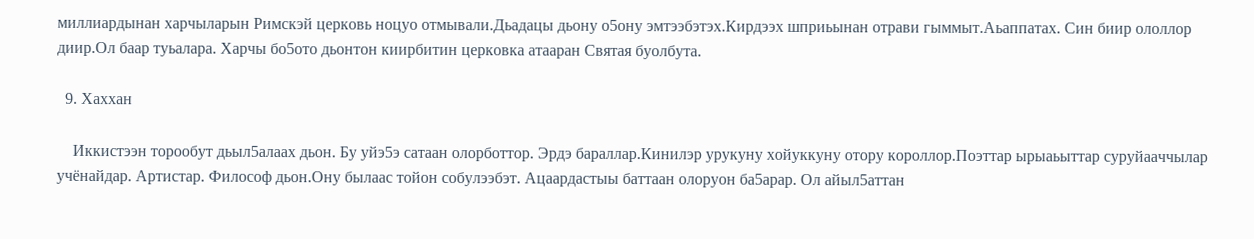миллиардынан харчыларын Римскэй церковь ноцуо отмывали.Дьадацы дьону о5ону эмтээбэтэх.Кирдээх шприьынан отрави гыммыт.Аьаппатах. Син биир ололлор диир.Ол баар туьалара. Харчы бо5ото дьонтон киирбитин церковка атааран Святая буолбута.

  9. Хаххан

    Иккистээн торообут дьыл5алаах дьон. Бу уйэ5э сатаан олорботтор. Эрдэ бараллар.Кинилэр урукуну хойуккуну отору короллор.Поэттар ырыаьыттар суруйааччылар учёнайдар. Артистар. Философ дьон.Ону былаас тойон собулээбэт. Ацаардастыы баттаан олоруон ба5арар. Ол айыл5аттан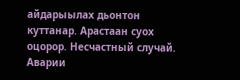айдарыылах дьонтон куттанар. Арастаан суох оцорор. Несчастный случай. Аварии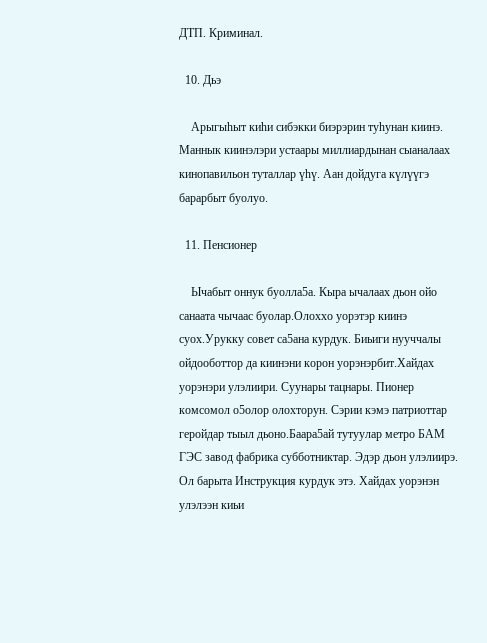ДТП. Криминал.

  10. Дьэ

    Арыгыһыт киһи сибэкки биэрэрин туһунан киинэ. Маннык киинэлэри устаары миллиардынан сыаналаах кинопавильон туталлар үһү. Аан дойдуга күлүүгэ барарбыт буолуо.

  11. Пенсионер

    Ычабыт оннук буолла5а. Кыра ычалаах дьон ойо санаата чычаас буолар.Олоххо уорэтэр киинэ суох.Урукку совет са5ана курдук. Биьиги нууччалы ойдооботтор да киинэни корон уорэнэрбит.Хайдах уорэнэри улэлиири. Суунары тацнары. Пионер комсомол о5олор олохторун. Сэрии кэмэ патриоттар геройдар тыыл дьоно.Баара5ай тутуулар метро БАМ ГЭС завод фабрика субботниктар. Эдэр дьон улэлиирэ. Ол барыта Инструкция курдук этэ. Хайдах уорэнэн улэлээн киьи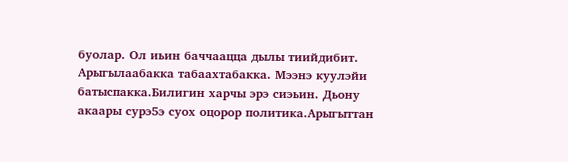буолар. Ол иьин баччаацца дылы тиийдибит. Арыгылаабакка табаахтабакка. Мээнэ куулэйи батыспакка.Билигин харчы эрэ сиэьин. Дьону акаары сурэ5э суох оцорор политика.Арыгыттан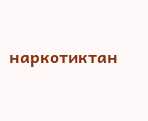наркотиктан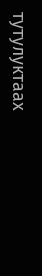тутулуктаах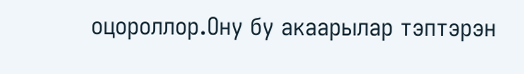оцороллор.Ону бу акаарылар тэптэрэн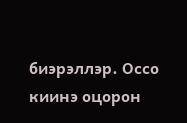биэрэллэр. Оссо киинэ оцорон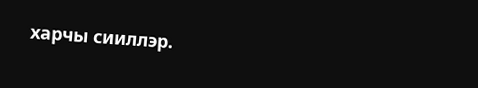харчы сииллэр.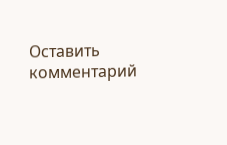Оставить комментарий